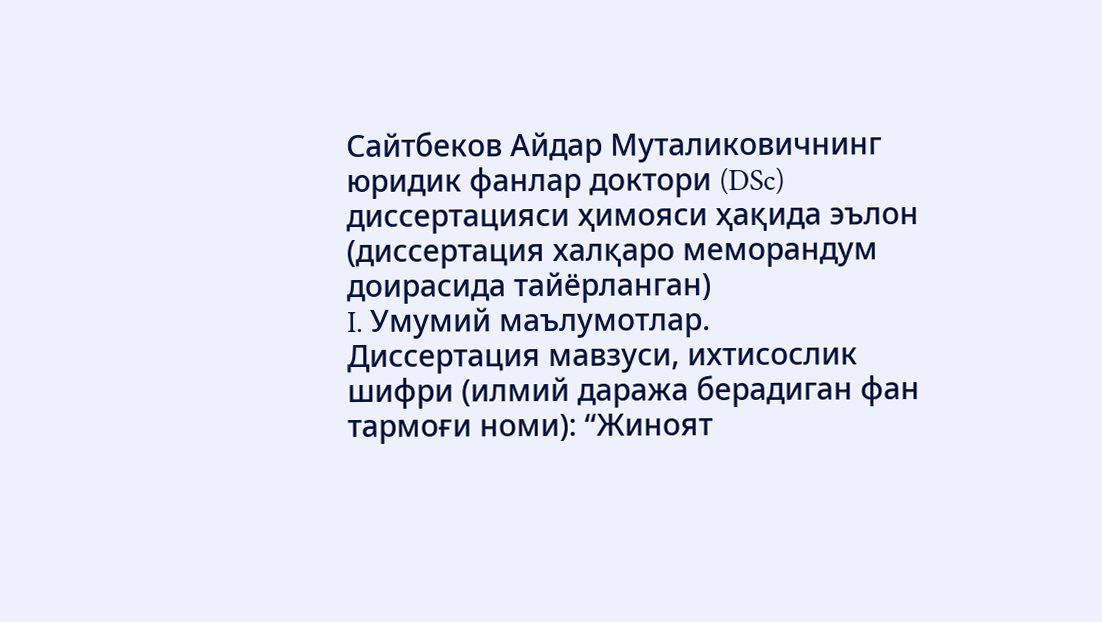Сайтбеков Айдар Муталиковичнинг
юридик фанлар доктори (DSc) диссертацияси ҳимояси ҳақида эълон
(диссертация халқаро меморандум доирасида тайёрланган)
I. Умумий маълумотлар.
Диссертация мавзуси, ихтисослик шифри (илмий даража берадиган фан тармоғи номи): “Жиноят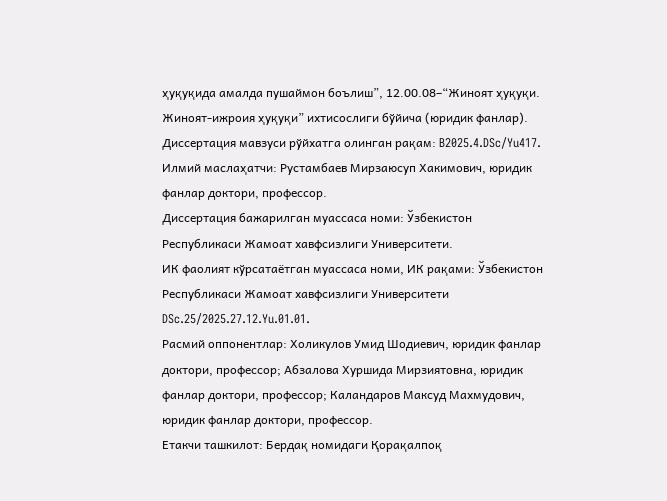ҳуқуқида амалда пушаймон боълиш”, 12.00.08–“Жиноят ҳуқуқи. Жиноят-ижроия ҳуқуқи” ихтисослиги бўйича (юридик фанлар).
Диссертация мавзуси рўйхатга олинган рақам: B2025.4.DSc/Yu417.
Илмий маслаҳатчи: Рустамбаев Мирзаюсуп Хакимович, юридик фанлар доктори, профессор.
Диссертация бажарилган муассаса номи: Ўзбекистон Республикаси Жамоат хавфсизлиги Университети.
ИК фаолият кўрсатаётган муассаса номи, ИК рақами: Ўзбекистон Республикаси Жамоат хавфсизлиги Университети DSc.25/2025.27.12.Yu.01.01.
Расмий оппонентлар: Холикулов Умид Шодиевич, юридик фанлар доктори, профессор; Абзалова Хуршида Мирзиятовна, юридик фанлар доктори, профессор; Каландаров Максуд Махмудович, юридик фанлар доктори, профессор.
Етакчи ташкилот: Бердақ номидаги Қорақалпоқ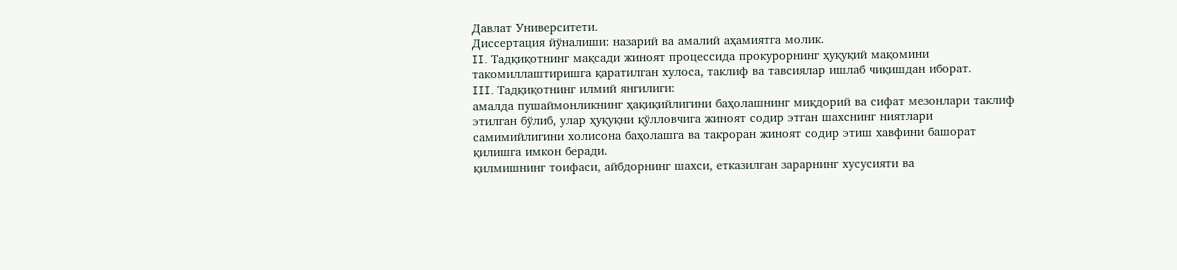Давлат Университети.
Диссертация йўналиши: назарий ва амалий аҳамиятга молик.
II. Тадқиқотнинг мақсади жиноят процессида прокурорнинг ҳуқуқий мақомини такомиллаштиришга қаратилган хулоса, таклиф ва тавсиялар ишлаб чиқишдан иборат.
III. Тадқиқотнинг илмий янгилиги:
амалда пушаймонликнинг ҳақиқийлигини баҳолашнинг миқдорий ва сифат мезонлари таклиф этилган бўлиб, улар ҳуқуқни қўлловчига жиноят содир этган шахснинг ниятлари самимийлигини холисона баҳолашга ва такроран жиноят содир этиш хавфини башорат қилишга имкон беради.
қилмишнинг тоифаси, айбдорнинг шахси, етказилган зарарнинг хусусияти ва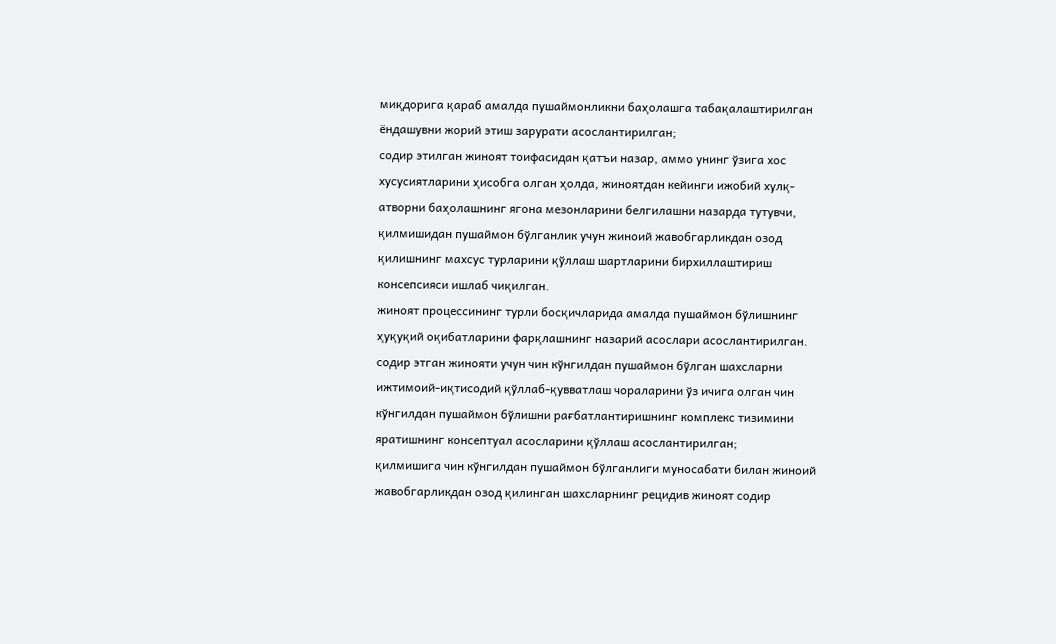миқдорига қараб амалда пушаймонликни баҳолашга табақалаштирилган ёндашувни жорий этиш зарурати асослантирилган;
содир этилган жиноят тоифасидан қатъи назар, аммо унинг ўзига хос хусусиятларини ҳисобга олган ҳолда, жиноятдан кейинги ижобий хулқ-атворни баҳолашнинг ягона мезонларини белгилашни назарда тутувчи, қилмишидан пушаймон бўлганлик учун жиноий жавобгарликдан озод қилишнинг махсус турларини қўллаш шартларини бирхиллаштириш консепсияси ишлаб чиқилган.
жиноят процессининг турли босқичларида амалда пушаймон бўлишнинг ҳуқуқий оқибатларини фарқлашнинг назарий асослари асослантирилган.
содир этган жинояти учун чин кўнгилдан пушаймон бўлган шахсларни ижтимоий-иқтисодий қўллаб-қувватлаш чораларини ўз ичига олган чин кўнгилдан пушаймон бўлишни рағбатлантиришнинг комплекс тизимини яратишнинг консептуал асосларини қўллаш асослантирилган;
қилмишига чин кўнгилдан пушаймон бўлганлиги муносабати билан жиноий жавобгарликдан озод қилинган шахсларнинг рецидив жиноят содир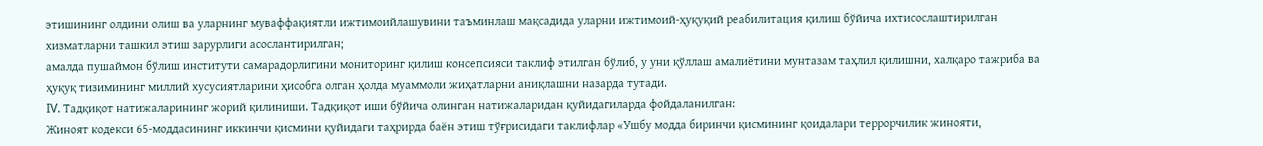этишининг олдини олиш ва уларнинг муваффақиятли ижтимоийлашувини таъминлаш мақсадида уларни ижтимоий-ҳуқуқий реабилитация қилиш бўйича ихтисослаштирилган хизматларни ташкил этиш зарурлиги асослантирилган;
амалда пушаймон бўлиш институти самарадорлигини мониторинг қилиш консепсияси таклиф этилган бўлиб, у уни қўллаш амалиётини мунтазам таҳлил қилишни, халқаро тажриба ва ҳуқуқ тизимининг миллий хусусиятларини ҳисобга олган ҳолда муаммоли жиҳатларни аниқлашни назарда тутади.
IV. Тадқиқот натижаларининг жорий қилиниши. Тадқиқот иши бўйича олинган натижаларидан қуйидагиларда фойдаланилган:
Жиноят кодекси 65-моддасининг иккинчи қисмини қуйидаги таҳрирда баён этиш тўғрисидаги таклифлар «Ушбу модда биринчи қисмининг қоидалари террорчилик жинояти,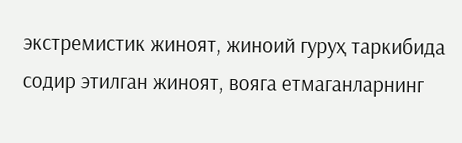экстремистик жиноят, жиноий гуруҳ таркибида содир этилган жиноят, вояга етмаганларнинг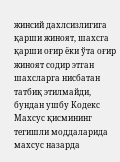жинсий дахлсизлигига қарши жиноят, шахсга қарши оғир ёки ўта оғир жиноят содир этган шахсларга нисбатан татбиқ этилмайди, бундан ушбу Кодекс Махсус қисмининг тегишли моддаларида махсус назарда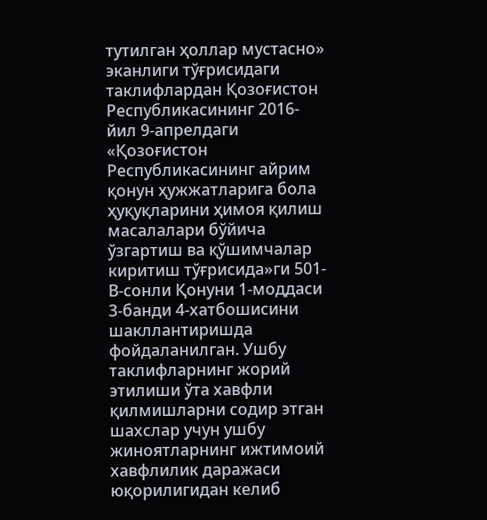тутилган ҳоллар мустасно» эканлиги тўғрисидаги таклифлардан Қозоғистон Республикасининг 2016-йил 9-апрелдаги «Қозоғистон Республикасининг айрим қонун ҳужжатларига бола ҳуқуқларини ҳимоя қилиш масалалари бўйича ўзгартиш ва қўшимчалар киритиш тўғрисида»ги 501-В-сонли Қонуни 1-моддаси 3-банди 4-хатбошисини шакллантиришда фойдаланилган. Ушбу таклифларнинг жорий этилиши ўта хавфли қилмишларни содир этган шахслар учун ушбу жиноятларнинг ижтимоий хавфлилик даражаси юқорилигидан келиб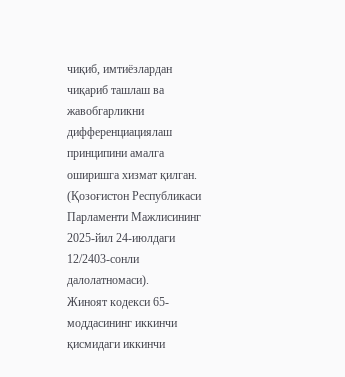чиқиб, имтиёзлардан чиқариб ташлаш ва жавобгарликни дифференциациялаш принципини амалга оширишга хизмат қилган. (Қозоғистон Республикаси Парламенти Мажлисининг 2025-йил 24-июлдаги 12/2403-сонли далолатномаси).
Жиноят кодекси 65-моддасининг иккинчи қисмидаги иккинчи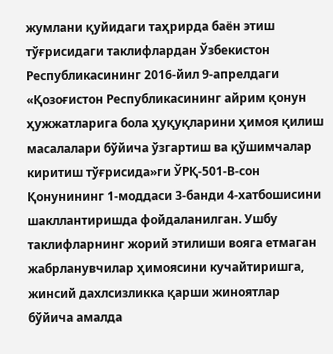жумлани қуйидаги таҳрирда баён этиш тўғрисидаги таклифлардан Ўзбекистон Республикасининг 2016-йил 9-апрелдаги «Қозоғистон Республикасининг айрим қонун ҳужжатларига бола ҳуқуқларини ҳимоя қилиш масалалари бўйича ўзгартиш ва қўшимчалар киритиш тўғрисида»ги ЎРҚ-501-В-сон Қонунининг 1-моддаси 3-банди 4-хатбошисини шакллантиришда фойдаланилган. Ушбу таклифларнинг жорий этилиши вояга етмаган жабрланувчилар ҳимоясини кучайтиришга, жинсий дахлсизликка қарши жиноятлар бўйича амалда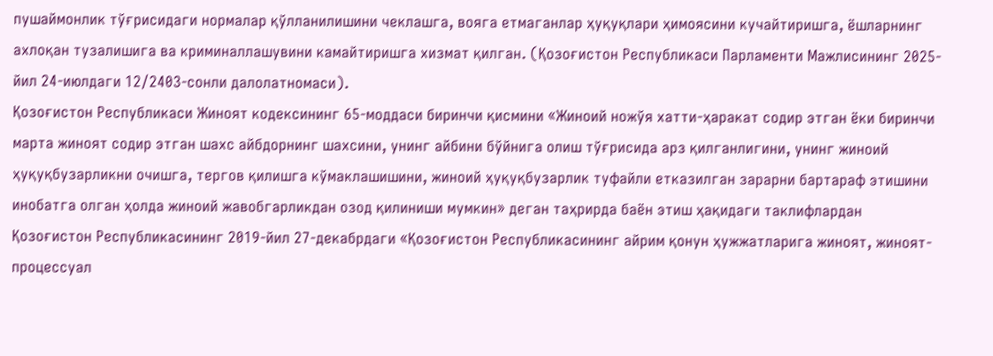пушаймонлик тўғрисидаги нормалар қўлланилишини чеклашга, вояга етмаганлар ҳуқуқлари ҳимоясини кучайтиришга, ёшларнинг ахлоқан тузалишига ва криминаллашувини камайтиришга хизмат қилган. (Қозоғистон Республикаси Парламенти Мажлисининг 2025-йил 24-июлдаги 12/2403-сонли далолатномаси).
Қозоғистон Республикаси Жиноят кодексининг 65-моддаси биринчи қисмини «Жиноий ножўя хатти-ҳаракат содир этган ёки биринчи марта жиноят содир этган шахс айбдорнинг шахсини, унинг айбини бўйнига олиш тўғрисида арз қилганлигини, унинг жиноий ҳуқуқбузарликни очишга, тергов қилишга кўмаклашишини, жиноий ҳуқуқбузарлик туфайли етказилган зарарни бартараф этишини инобатга олган ҳолда жиноий жавобгарликдан озод қилиниши мумкин» деган таҳрирда баён этиш ҳақидаги таклифлардан Қозоғистон Республикасининг 2019-йил 27-декабрдаги «Қозоғистон Республикасининг айрим қонун ҳужжатларига жиноят, жиноят-процессуал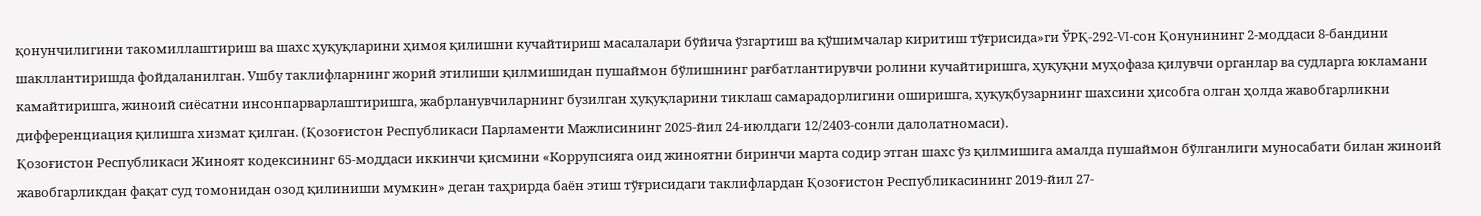қонунчилигини такомиллаштириш ва шахс ҳуқуқларини ҳимоя қилишни кучайтириш масалалари бўйича ўзгартиш ва қўшимчалар киритиш тўғрисида»ги ЎРҚ-292-VI-сон Қонунининг 2-моддаси 8-бандини шакллантиришда фойдаланилган. Ушбу таклифларнинг жорий этилиши қилмишидан пушаймон бўлишнинг рағбатлантирувчи ролини кучайтиришга, ҳуқуқни муҳофаза қилувчи органлар ва судларга юкламани камайтиришга, жиноий сиёсатни инсонпарварлаштиришга, жабрланувчиларнинг бузилган ҳуқуқларини тиклаш самарадорлигини оширишга, ҳуқуқбузарнинг шахсини ҳисобга олган ҳолда жавобгарликни дифференциация қилишга хизмат қилган. (Қозоғистон Республикаси Парламенти Мажлисининг 2025-йил 24-июлдаги 12/2403-сонли далолатномаси).
Қозоғистон Республикаси Жиноят кодексининг 65-моддаси иккинчи қисмини «Коррупсияга оид жиноятни биринчи марта содир этган шахс ўз қилмишига амалда пушаймон бўлганлиги муносабати билан жиноий жавобгарликдан фақат суд томонидан озод қилиниши мумкин» деган таҳрирда баён этиш тўғрисидаги таклифлардан Қозоғистон Республикасининг 2019-йил 27-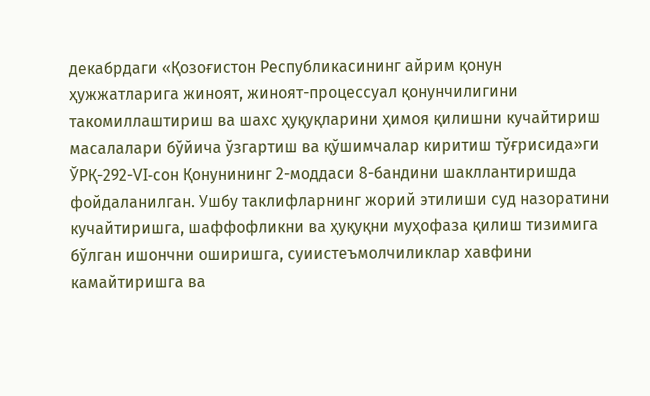декабрдаги «Қозоғистон Республикасининг айрим қонун ҳужжатларига жиноят, жиноят-процессуал қонунчилигини такомиллаштириш ва шахс ҳуқуқларини ҳимоя қилишни кучайтириш масалалари бўйича ўзгартиш ва қўшимчалар киритиш тўғрисида»ги ЎРҚ-292-VI-сон Қонунининг 2-моддаси 8-бандини шакллантиришда фойдаланилган. Ушбу таклифларнинг жорий этилиши суд назоратини кучайтиришга, шаффофликни ва ҳуқуқни муҳофаза қилиш тизимига бўлган ишончни оширишга, суиистеъмолчиликлар хавфини камайтиришга ва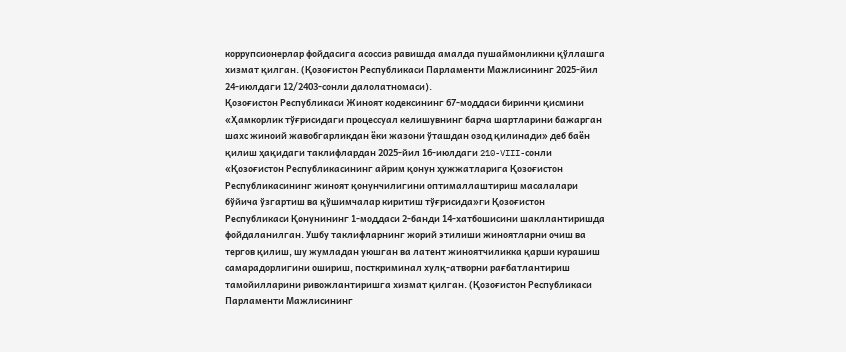коррупсионерлар фойдасига асоссиз равишда амалда пушаймонликни қўллашга хизмат қилган. (Қозоғистон Республикаси Парламенти Мажлисининг 2025-йил 24-июлдаги 12/2403-сонли далолатномаси).
Қозоғистон Республикаси Жиноят кодексининг 67-моддаси биринчи қисмини «Ҳамкорлик тўғрисидаги процессуал келишувнинг барча шартларини бажарган шахс жиноий жавобгарликдан ёки жазони ўташдан озод қилинади» деб баён қилиш ҳақидаги таклифлардан 2025-йил 16-июлдаги 210-VIII-сонли «Қозоғистон Республикасининг айрим қонун ҳужжатларига Қозоғистон Республикасининг жиноят қонунчилигини оптималлаштириш масалалари бўйича ўзгартиш ва қўшимчалар киритиш тўғрисида»ги Қозоғистон Республикаси Қонунининг 1-моддаси 2-банди 14-хатбошисини шакллантиришда фойдаланилган. Ушбу таклифларнинг жорий этилиши жиноятларни очиш ва тергов қилиш, шу жумладан уюшган ва латент жиноятчиликка қарши курашиш самарадорлигини ошириш, посткриминал хулқ-атворни рағбатлантириш тамойилларини ривожлантиришга хизмат қилган. (Қозоғистон Республикаси Парламенти Мажлисининг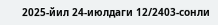2025-йил 24-июлдаги 12/2403-сонли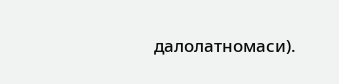далолатномаси).